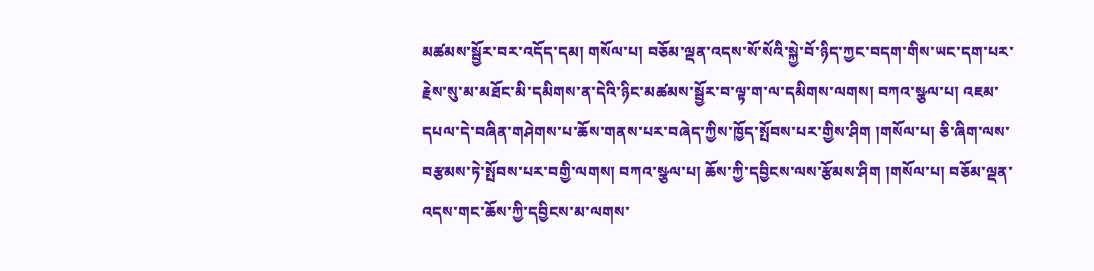མཚམས་སྦྱོར་བར་འདོད་དམ། གསོལ་པ། བཅོམ་ལྡན་འདས་སོ་སོའི་སྐྱེ་བོ་ཉིད་ཀྱང་བདག་གིས་ཡང་དག་པར་རྗེས་སུ་མ་མཐོང་མི་དམིགས་ན་དེའི་ཉིང་མཚམས་སྦྱོར་བ་ལྟ་ག་ལ་དམིགས་ལགས། བཀའ་སྩལ་པ། འཇམ་དཔལ་དེ་བཞིན་གཤེགས་པ་ཆོས་གནས་པར་བཞེད་ཀྱིས་ཁྱོད་སྤོབས་པར་གྱིས་ཤིག །གསོལ་པ། ཅི་ཞིག་ལས་བརྩམས་ཏེ་སྤོབས་པར་བགྱི་ལགས། བཀའ་སྩལ་པ། ཆོས་ཀྱི་དབྱིངས་ལས་རྩོམས་ཤིག །གསོལ་པ། བཅོམ་ལྡན་འདས་གང་ཆོས་ཀྱི་དབྱིངས་མ་ལགས་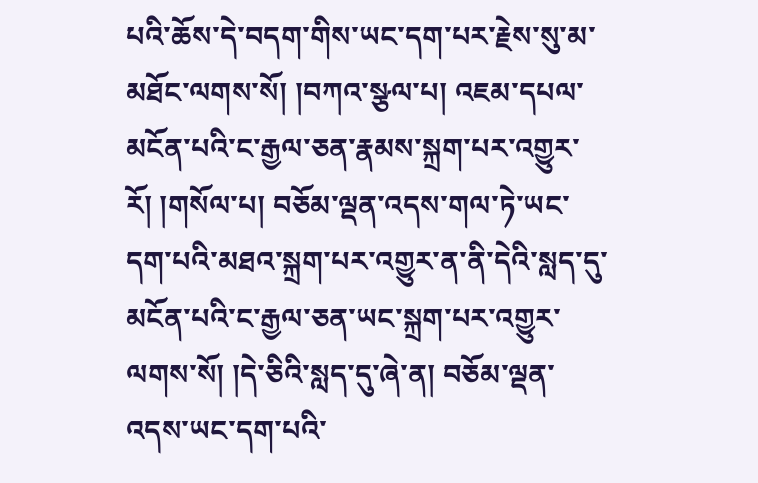པའི་ཆོས་དེ་བདག་གིས་ཡང་དག་པར་རྗེས་སུ་མ་མཐོང་ལགས་སོ། །བཀའ་སྩལ་པ། འཇམ་དཔལ་མངོན་པའི་ང་རྒྱལ་ཅན་རྣམས་སྐྲག་པར་འགྱུར་རོ། །གསོལ་པ། བཅོམ་ལྡན་འདས་གལ་ཏེ་ཡང་དག་པའི་མཐའ་སྐྲག་པར་འགྱུར་ན་ནི་དེའི་སླད་དུ་མངོན་པའི་ང་རྒྱལ་ཅན་ཡང་སྐྲག་པར་འགྱུར་ལགས་སོ། །དེ་ཅིའི་སླད་དུ་ཞེ་ན། བཅོམ་ལྡན་འདས་ཡང་དག་པའི་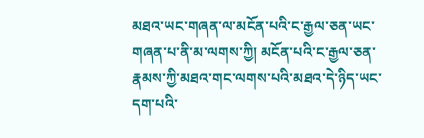མཐའ་ཡང་གཞན་ལ་མངོན་པའི་ང་རྒྱལ་ཅན་ཡང་གཞན་པ་ནི་མ་ལགས་ཀྱི། མངོན་པའི་ང་རྒྱལ་ཅན་རྣམས་ཀྱི་མཐའ་གང་ལགས་པའི་མཐའ་དེ་ཉིད་ཡང་དག་པའི་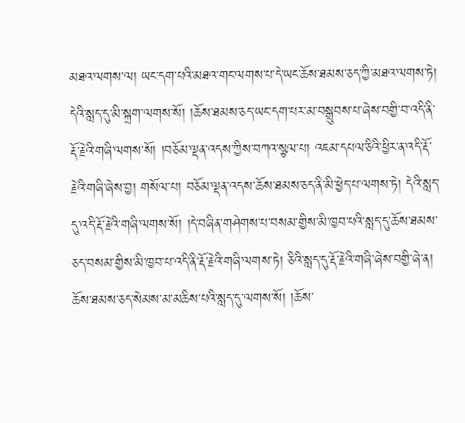མཐའ་ལགས་ལ། ཡང་དག་པའི་མཐའ་གང་ལགས་པ་དེ་ཡང་ཆོས་ཐམས་ཅད་ཀྱི་མཐའ་ལགས་ཏེ། དེའི་སླད་དུ་མི་སྐྲག་ལགས་སོ། །ཆོས་ཐམས་ཅད་ཡང་དག་པར་མ་བསྒྲུབས་པ་ཞེས་བགྱི་བ་འདི་ནི་རྡོ་རྗེའི་གཞི་ལགས་སོ། །བཅོམ་ལྡན་འདས་ཀྱིས་བཀའ་སྩལ་པ། འཇམ་དཔལ་ཅིའི་ཕྱིར་ན་འདི་རྡོ་རྗེའི་གཞི་ཞེས་བྱ། གསོལ་པ། བཅོམ་ལྡན་འདས་ཆོས་ཐམས་ཅད་ནི་མི་ཕྱེད་པ་ལགས་ཏེ། དེའི་སླད་དུ་འདི་རྡོ་རྗེའི་གཞི་ལགས་སོ། །དེ་བཞིན་གཤེགས་པ་བསམ་གྱིས་མི་ཁྱབ་པའི་སླད་དུ་ཆོས་ཐམས་ཅད་བསམ་གྱིས་མི་ཁྱབ་པ་འདི་ནི་རྡོ་རྗེའི་གཞི་ལགས་ཏེ། ཅིའི་སླད་དུ་རྡོ་རྗེའི་གཞི་ཞེས་བགྱི་ཞེ་ན། ཆོས་ཐམས་ཅད་སེམས་མ་མཆིས་པའི་སླད་དུ་ལགས་སོ། །ཆོས་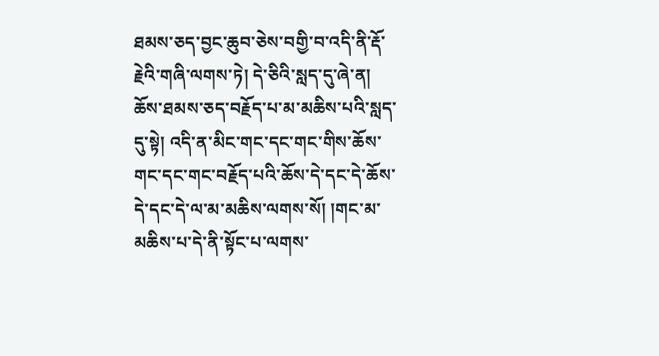ཐམས་ཅད་བྱང་ཆུབ་ཅེས་བགྱི་བ་འདི་ནི་རྡོ་རྗེའི་གཞི་ལགས་ཏེ། དེ་ཅིའི་སླད་དུ་ཞེ་ན། ཆོས་ཐམས་ཅད་བརྗོད་པ་མ་མཆིས་པའི་སླད་དུ་སྟེ། འདི་ན་མིང་གང་དང་གང་གིས་ཆོས་གང་དང་གང་བརྗོད་པའི་ཆོས་དེ་དང་དེ་ཆོས་དེ་དང་དེ་ལ་མ་མཆིས་ལགས་སོ། །གང་མ་མཆིས་པ་དེ་ནི་སྟོང་པ་ལགས་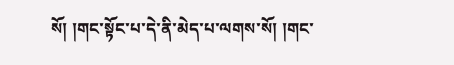སོ། །གང་སྟོང་པ་དེ་ནི་མེད་པ་ལགས་སོ། །གང་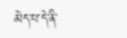མེད་པ་དེ་ནི་